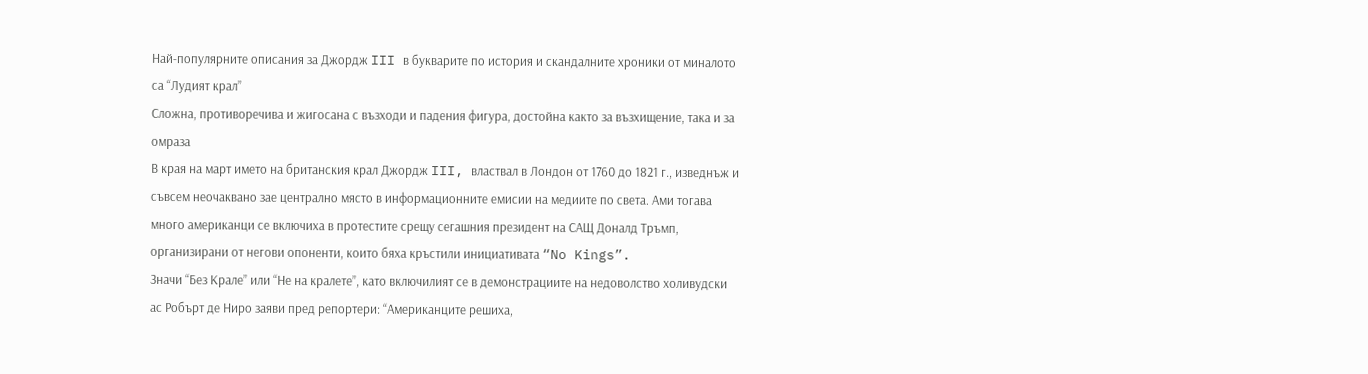Най-популярните описания за Джордж III в букварите по история и скандалните хроники от миналото са “Лудият крал”
Сложна, противоречива и жигосана с възходи и падения фигура, достойна както за възхищение, така и за омраза
В края на март името на британския крал Джордж III, властвал в Лондон от 1760 до 1821 г., изведнъж и съвсем неочаквано зае централно място в информационните емисии на медиите по света. Ами тогава много американци се включиха в протестите срещу сегашния президент на САЩ Доналд Тръмп, организирани от негови опоненти, които бяха кръстили инициативата “No Kings”.
Значи “Без Крале” или “Не на кралете”, като включилият се в демонстрациите на недоволство холивудски ас Робърт де Ниро заяви пред репортери: “Американците решиха,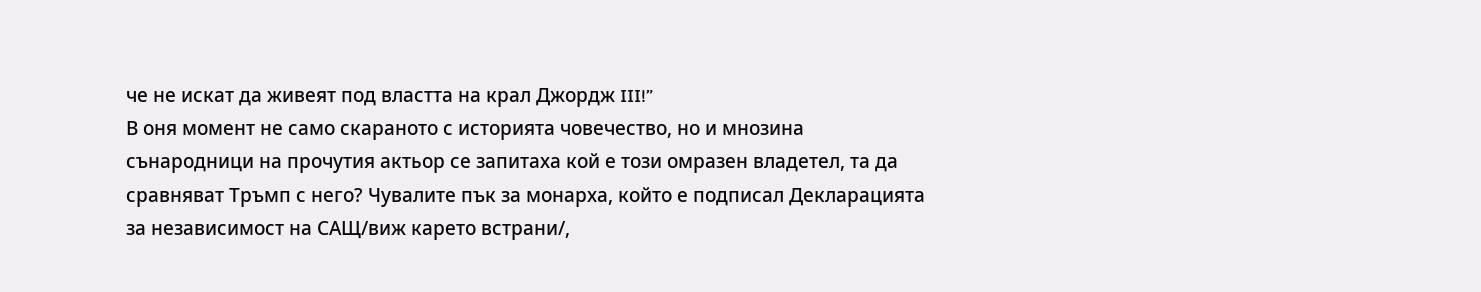че не искат да живеят под властта на крал Джордж III!”
В оня момент не само скараното с историята човечество, но и мнозина сънародници на прочутия актьор се запитаха кой е този омразен владетел, та да сравняват Тръмп с него? Чувалите пък за монарха, който е подписал Декларацията за независимост на САЩ/виж карето встрани/,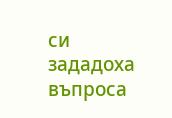си зададоха въпроса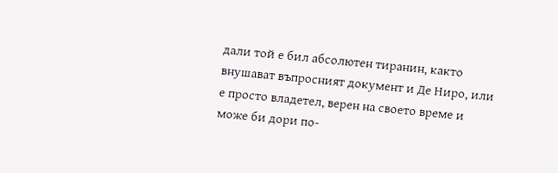дали той е бил абсолютен тиранин, както внушават въпросният документ и Де Ниро, или е просто владетел, верен на своето време и може би дори по-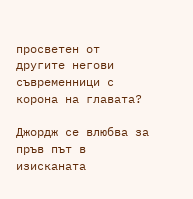просветен от другите негови съвременници с корона на главата?

Джордж се влюбва за пръв път в изисканата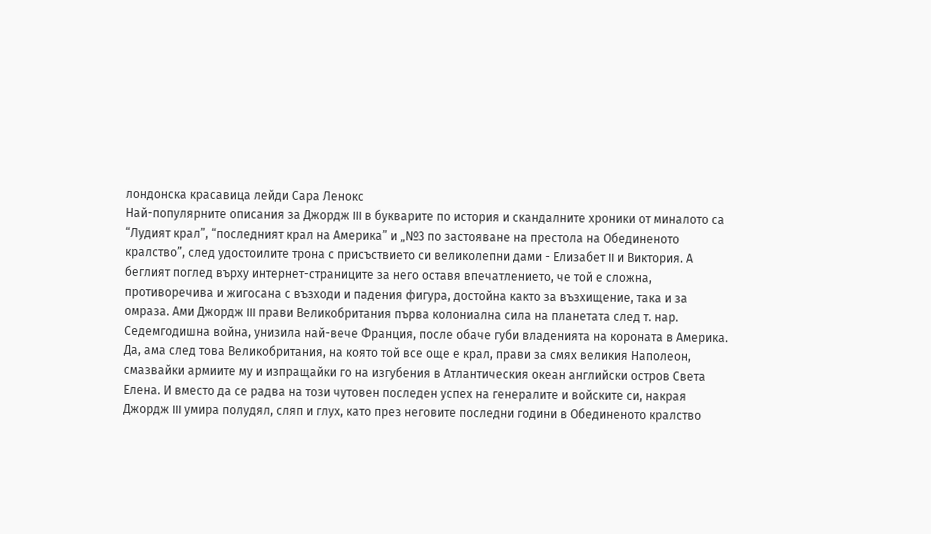лондонска красавица лейди Сара Ленокс
Най-популярните описания за Джордж III в букварите по история и скандалните хроники от миналото са “Лудият крал”, “последният крал на Америка” и „№3 по застояване на престола на Обединеното кралство”, след удостоилите трона с присъствието си великолепни дами - Елизабет II и Виктория. А беглият поглед върху интернет-страниците за него оставя впечатлението, че той е сложна, противоречива и жигосана с възходи и падения фигура, достойна както за възхищение, така и за омраза. Ами Джордж III прави Великобритания първа колониална сила на планетата след т. нар. Седемгодишна война, унизила най-вече Франция, после обаче губи владенията на короната в Америка.
Да, ама след това Великобритания, на която той все още е крал, прави за смях великия Наполеон, смазвайки армиите му и изпращайки го на изгубения в Атлантическия океан английски остров Света Елена. И вместо да се радва на този чутовен последен успех на генералите и войските си, накрая Джордж III умира полудял, сляп и глух, като през неговите последни години в Обединеното кралство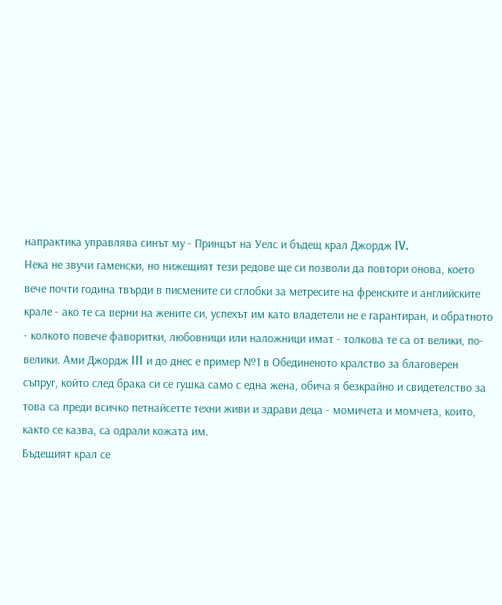напрактика управлява синът му - Принцът на Уелс и бъдещ крал Джордж IV.
Нека не звучи гаменски, но нижещият тези редове ще си позволи да повтори онова, което вече почти година твърди в писмените си сглобки за метресите на френските и английските крале - ако те са верни на жените си, успехът им като владетели не е гарантиран, и обратното - колкото повече фаворитки, любовници или наложници имат - толкова те са от велики, по-велики. Ами Джордж III и до днес е пример №1 в Обединеното кралство за благоверен съпруг, който след брака си се гушка само с една жена, обича я безкрайно и свидетелство за това са преди всичко петнайсетте техни живи и здрави деца - момичета и момчета, които, както се казва, са одрали кожата им.
Бъдещият крал се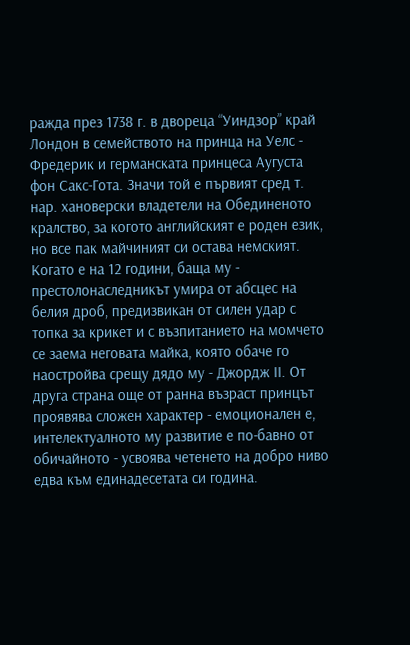ражда през 1738 г. в двореца “Уиндзор” край Лондон в семейството на принца на Уелс - Фредерик и германската принцеса Аугуста фон Сакс-Гота. Значи той е първият сред т. нар. хановерски владетели на Обединеното кралство, за когото английският е роден език, но все пак майчиният си остава немският. Когато е на 12 години, баща му - престолонаследникът умира от абсцес на белия дроб, предизвикан от силен удар с топка за крикет и с възпитанието на момчето се заема неговата майка, която обаче го наостройва срещу дядо му - Джордж II. От друга страна още от ранна възраст принцът проявява сложен характер - емоционален е, интелектуалното му развитие е по-бавно от обичайното - усвоява четенето на добро ниво едва към единадесетата си година.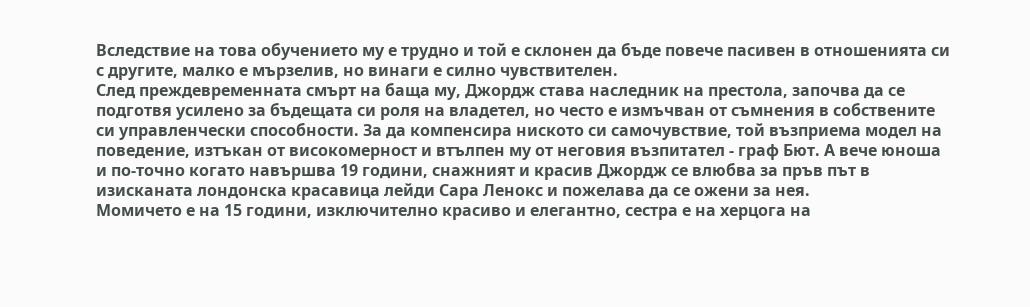Вследствие на това обучението му е трудно и той е склонен да бъде повече пасивен в отношенията си с другите, малко е мързелив, но винаги е силно чувствителен.
След преждевременната смърт на баща му, Джордж става наследник на престола, започва да се подготвя усилено за бъдещата си роля на владетел, но често е измъчван от съмнения в собствените си управленчески способности. За да компенсира ниското си самочувствие, той възприема модел на поведение, изтъкан от високомерност и втълпен му от неговия възпитател - граф Бют. А вече юноша и по-точно когато навършва 19 години, снажният и красив Джордж се влюбва за пръв път в изисканата лондонска красавица лейди Сара Ленокс и пожелава да се ожени за нея.
Момичето е на 15 години, изключително красиво и елегантно, сестра е на херцога на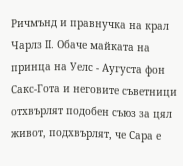Ричмънд и правнучка на крал Чарлз II. Обаче майката на принца на Уелс - Аугуста фон Сакс-Гота и неговите съветници отхвърлят подобен съюз за цял живот, подхвърлят, че Сара е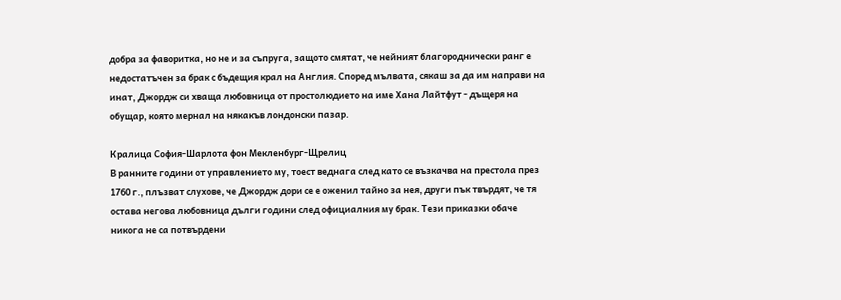добра за фаворитка, но не и за съпруга, защото смятат, че нейният благороднически ранг е недостатъчен за брак с бъдещия крал на Англия. Според мълвата, сякаш за да им направи на инат, Джордж си хваща любовница от простолюдието на име Хана Лайтфут - дъщеря на обущар, която мернал на някакъв лондонски пазар.

Кралица София-Шарлота фон Мекленбург-Щрелиц
В ранните години от управлението му, тоест веднага след като се възкачва на престола през 1760 г., плъзват слухове, че Джордж дори се е оженил тайно за нея, други пък твърдят, че тя остава негова любовница дълги години след официалния му брак. Тези приказки обаче никога не са потвърдени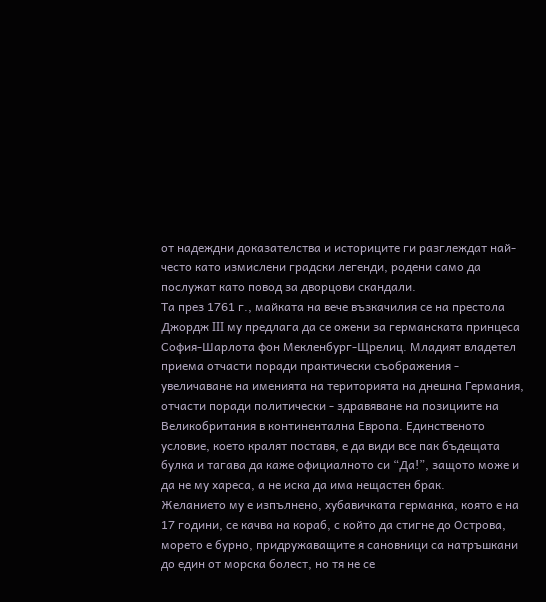от надеждни доказателства и историците ги разглеждат най-често като измислени градски легенди, родени само да послужат като повод за дворцови скандали.
Та през 1761 г., майката на вече възкачилия се на престола Джордж III му предлага да се ожени за германската принцеса София-Шарлота фон Мекленбург-Щрелиц. Младият владетел приема отчасти поради практически съображения - увеличаване на именията на територията на днешна Германия, отчасти поради политически - здравяване на позициите на Великобритания в континентална Европа. Единственото условие, което кралят поставя, е да види все пак бъдещата булка и тагава да каже официалното си “Да!”, защото може и да не му хареса, а не иска да има нещастен брак.
Желанието му е изпълнено, хубавичката германка, която е на 17 години, се качва на кораб, с който да стигне до Острова, морето е бурно, придружаващите я сановници са натръшкани до един от морска болест, но тя не се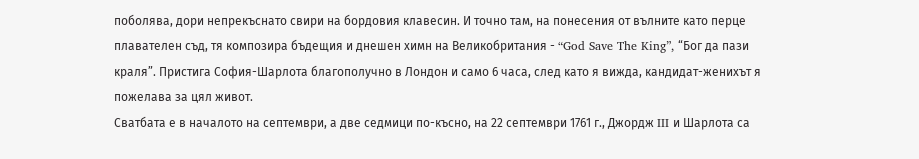поболява, дори непрекъснато свири на бордовия клавесин. И точно там, на понесения от вълните като перце плавателен съд, тя композира бъдещия и днешен химн на Великобритания - “God Save The King”, “Бог да пази краля”. Пристига София-Шарлота благополучно в Лондон и само 6 часа, след като я вижда, кандидат-женихът я пожелава за цял живот.
Сватбата е в началото на септември, а две седмици по-късно, на 22 септември 1761 г., Джордж III и Шарлота са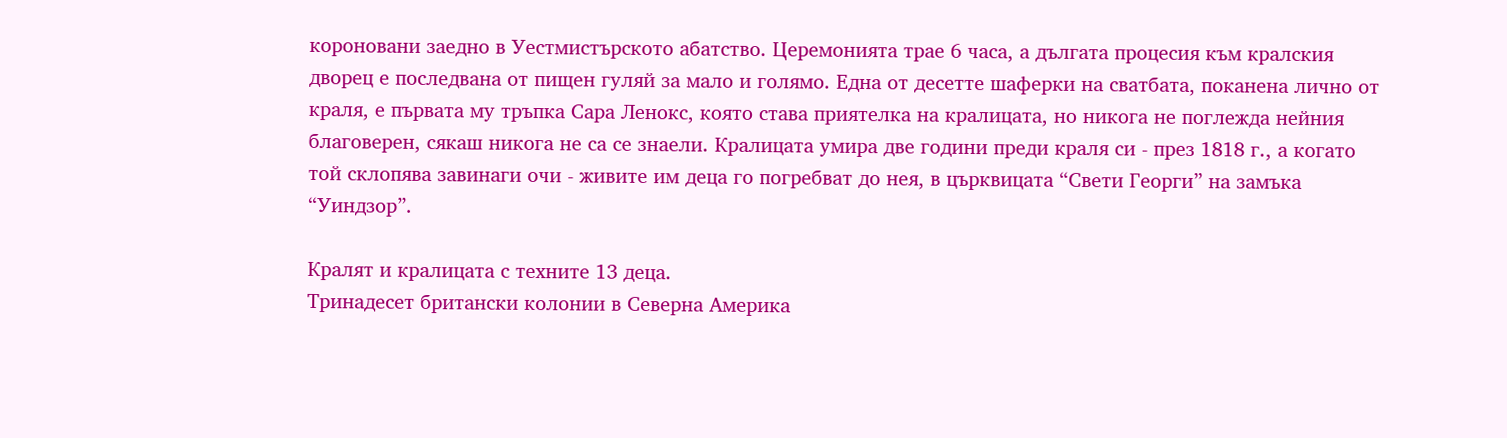короновани заедно в Уестмистърското абатство. Церемонията трае 6 часа, а дългата процесия към кралския дворец е последвана от пищен гуляй за мало и голямо. Една от десетте шаферки на сватбата, поканена лично от краля, е първата му тръпка Сара Ленокс, която става приятелка на кралицата, но никога не поглежда нейния благоверен, сякаш никога не са се знаели. Кралицата умира две години преди краля си - през 1818 г., а когато той склопява завинаги очи - живите им деца го погребват до нея, в църквицата “Свети Георги” на замъка “Уиндзор”.

Кралят и кралицата с техните 13 деца.
Тринадесет британски колонии в Северна Америка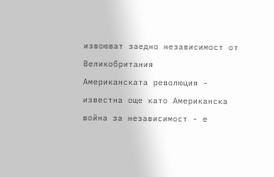извоюват заедно независимост от Великобритания
Американската революция - известна още като Американска война за независимост - е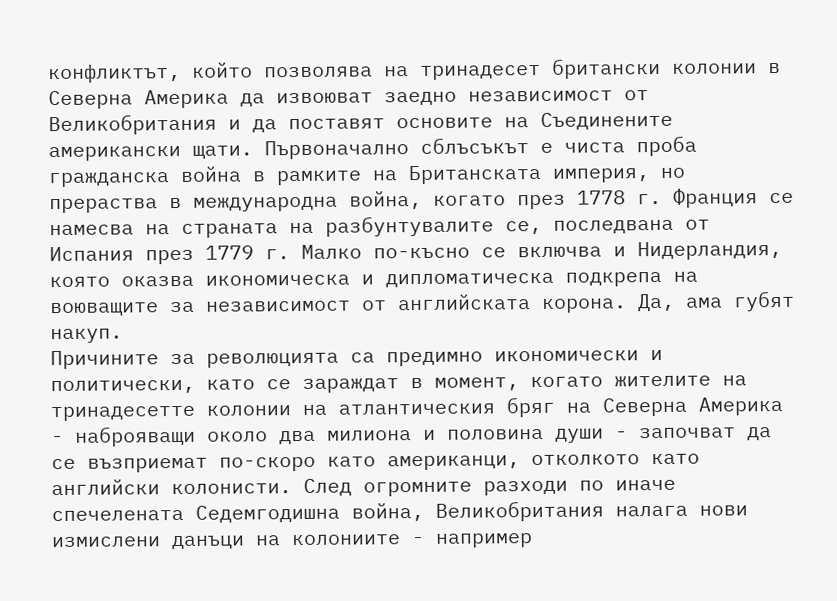конфликтът, който позволява на тринадесет британски колонии в Северна Америка да извоюват заедно независимост от Великобритания и да поставят основите на Съединените американски щати. Първоначално сблъсъкът е чиста проба гражданска война в рамките на Британската империя, но прераства в международна война, когато през 1778 г. Франция се намесва на страната на разбунтувалите се, последвана от Испания през 1779 г. Малко по-късно се включва и Нидерландия, която оказва икономическа и дипломатическа подкрепа на воюващите за независимост от английската корона. Да, ама губят накуп.
Причините за революцията са предимно икономически и политически, като се зараждат в момент, когато жителите на тринадесетте колонии на атлантическия бряг на Северна Америка - наброяващи около два милиона и половина души - започват да се възприемат по-скоро като американци, отколкото като английски колонисти. След огромните разходи по иначе спечелената Седемгодишна война, Великобритания налага нови измислени данъци на колониите - например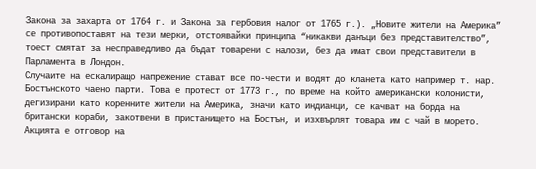Закона за захарта от 1764 г. и Закона за гербовия налог от 1765 г.). „Новите жители на Америка” се противопоставят на тези мерки, отстоявайки принципа “никакви данъци без представителство”, тоест смятат за несправедливо да бъдат товарени с налози, без да имат свои представители в Парламента в Лондон.
Случаите на ескалиращо напрежение стават все по-чести и водят до кланета като например т. нар. Бостънското чаено парти. Това е протест от 1773 г., по време на който американски колонисти, дегизирани като коренните жители на Америка, значи като индианци, се качват на борда на британски кораби, закотвени в пристанището на Бостън, и изхвърлят товара им с чай в морето. Акцията е отговор на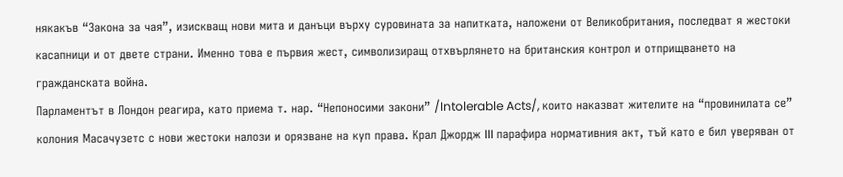някакъв “Закона за чая”, изискващ нови мита и данъци върху суровината за напитката, наложени от Великобритания, последват я жестоки касапници и от двете страни. Именно това е първия жест, символизиращ отхвърлянето на британския контрол и отприщването на гражданската война.
Парламентът в Лондон реагира, като приема т. нар. “Непоносими закони” /Intolerable Acts/, които наказват жителите на “провинилата се” колония Масачузетс с нови жестоки налози и орязване на куп права. Крал Джордж III парафира нормативния акт, тъй като е бил уверяван от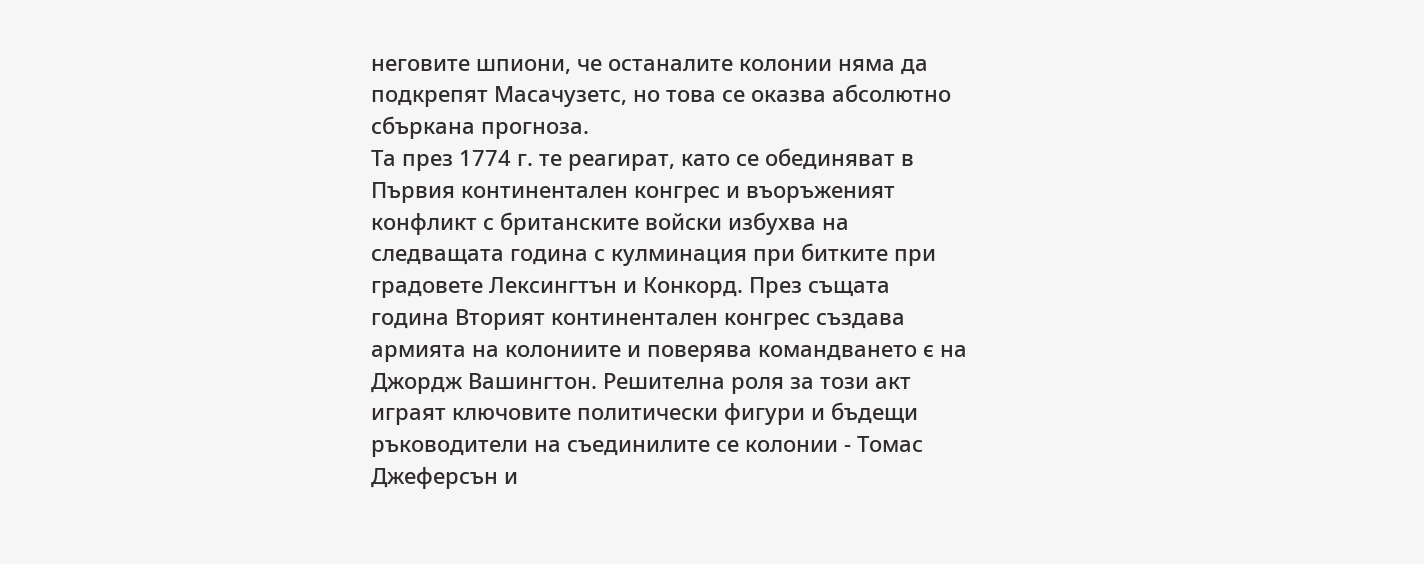неговите шпиони, че останалите колонии няма да подкрепят Масачузетс, но това се оказва абсолютно сбъркана прогноза.
Та през 1774 г. те реагират, като се обединяват в Първия континентален конгрес и въоръженият конфликт с британските войски избухва на следващата година с кулминация при битките при градовете Лексингтън и Конкорд. През същата година Вторият континентален конгрес създава армията на колониите и поверява командването є на Джордж Вашингтон. Решителна роля за този акт играят ключовите политически фигури и бъдещи ръководители на съединилите се колонии - Томас Джеферсън и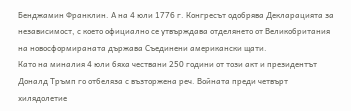Бенджамин Франклин. А на 4 юли 1776 г. Конгресът одобрява Декларацията за независимост, с което официално се утвърждава отделянето от Великобритания на новосформираната държава Съединени американски щати.
Като на миналия 4 юли бяха чествани 250 години от този акт и президентът Доналд Тръмп го отбеляза с възторжена реч. Войната преди четвърт хилядолетие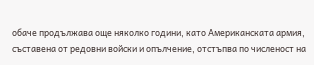обаче продължава още няколко години, като Американската армия, съставена от редовни войски и опълчение, отстъпва по численост на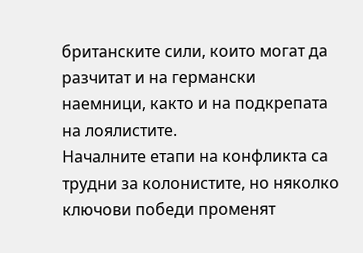британските сили, които могат да разчитат и на германски наемници, както и на подкрепата на лоялистите.
Началните етапи на конфликта са трудни за колонистите, но няколко ключови победи променят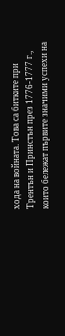хода на войната. Това са битките при Трентън и Принстън през 1776-1777 г., които бележат първите значими успехи на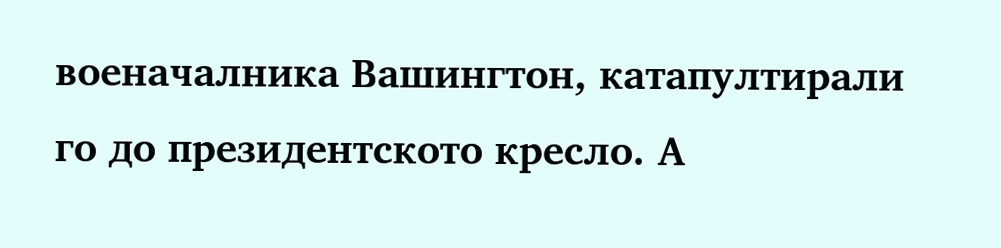военачалника Вашингтон, катапултирали го до президентското кресло. А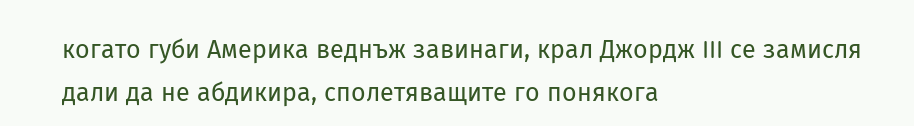когато губи Америка веднъж завинаги, крал Джордж III се замисля дали да не абдикира, сполетяващите го понякога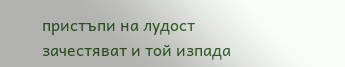пристъпи на лудост зачестяват и той изпада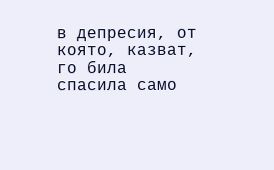в депресия, от която, казват, го била спасила само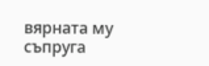вярната му съпруга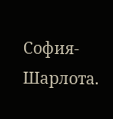София-Шарлота.